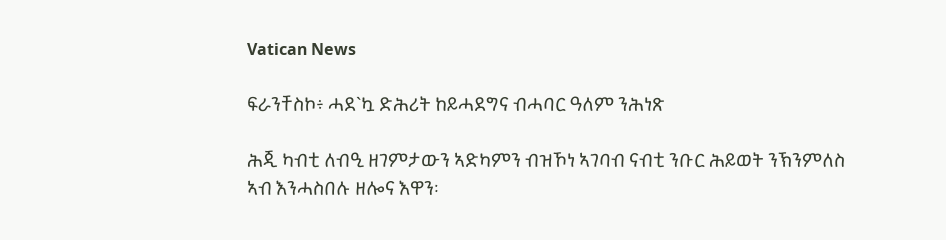Vatican News

ፍራንቸስኮ፥ ሓደ`ኳ ድሕሪት ከይሓደግና ብሓባር ዓለም ንሕነጽ

ሕጂ ካብቲ ለብዒ ዘገምታውን ኣድካምን ብዝኾነ ኣገባብ ናብቲ ንቡር ሕይወት ንኽንምለስ ኣብ እንሓስበሉ ዘሎና እዋን፡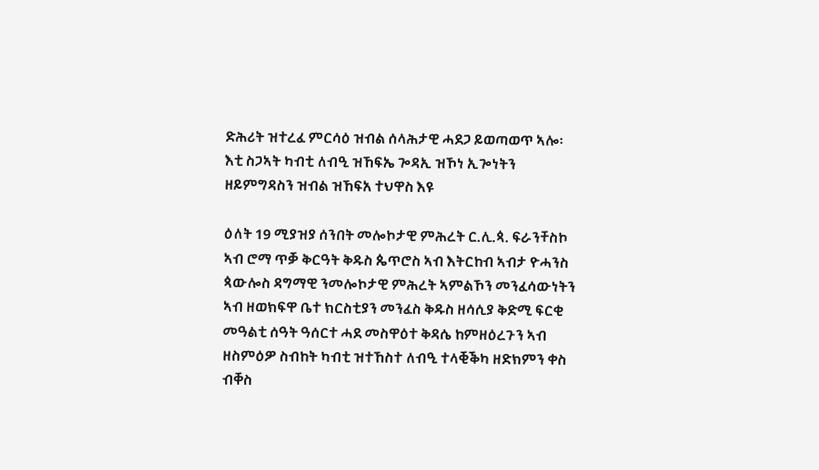ድሕሪት ዝተረፈ ምርሳዕ ዝብል ሰላሕታዊ ሓደጋ ይወጣወጥ ኣሎ፡ እቲ ስጋኣት ካብቲ ለብዒ ዝኸፍኤ ጐዳኢ ዝኾነ ኢጐነትን ዘይምግዳስን ዝብል ዝኸፍአ ተህዋስ እዩ

ዕለት 19 ሚያዝያ ሰንበት መሎኮታዊ ምሕረት ር.ሊ.ጳ. ፍራንቸስኮ ኣብ ሮማ ጥቓ ቅርዓት ቅዱስ ጴጥሮስ ኣብ እትርከብ ኣብታ ዮሓንስ ጳውሎስ ዳግማዊ ንመሎኮታዊ ምሕረት ኣምልኾን መንፈሳውነትን ኣብ ዘወክፍዋ ቤተ ክርስቲያን መንፈስ ቅዱስ ዘሳሲያ ቅድሚ ፍርቂ መዓልቲ ሰዓት ዓሰርተ ሓደ መስዋዕተ ቅዳሴ ከምዘዕረጉን ኣብ ዘስምዕዎ ስብከት ካብቲ ዝተኸስተ ለብዒ ተላቒቕካ ዘድክምን ቀስ ብቐስ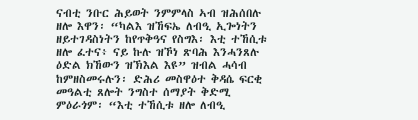ናብቲ ንቡር ሕይወት ንምምላስ ኣብ ዝሕሰበሉ ዘሎ እዋን፡ “ካልእ ዝኸፍኤ ለብዒ ኢጐነትን ዘይተገዳስነትን ከየጥቅዓና የስግእ፡ እቲ ተኸሲቱ ዘሎ ፈተና፥ ናይ ኩሉ ዝኾነ ጽባሕ እንሓንጸሉ ዕድል ክኸውን ዝኽእል እዩ” ዝብል ሓሳብ ከምዘስመሩሉን፡ ድሕሪ መስዋዕተ ቅዳሴ ፍርቂ መዓልቲ ጸሎት ንግስተ ሰማያት ቅድሚ ምዕራጎም፡ “እቲ ተኸሲቱ ዘሎ ለብዒ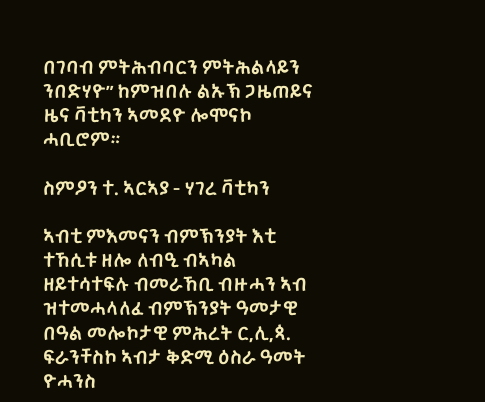በገባብ ምትሕብባርን ምትሕልላይን ንበድሃዮ” ከምዝበሉ ልኡኽ ጋዜጠይና ዜና ቫቲካን ኣመደዮ ሎሞናኮ ሓቢሮም።

ስምዖን ተ. ኣርኣያ - ሃገረ ቫቲካን

ኣብቲ ምእመናን ብምኽንያት እቲ ተኸሲቱ ዘሎ ለብዒ ብኣካል ዘይተሳተፍሉ ብመራኸቢ ብዙሓን ኣብ ዝተመሓላለፈ ብምኽንያት ዓመታዊ በዓል መሎኮታዊ ምሕረት ር,ሊ,ጳ. ፍራንቸስኮ ኣብታ ቅድሚ ዕስራ ዓመት ዮሓንስ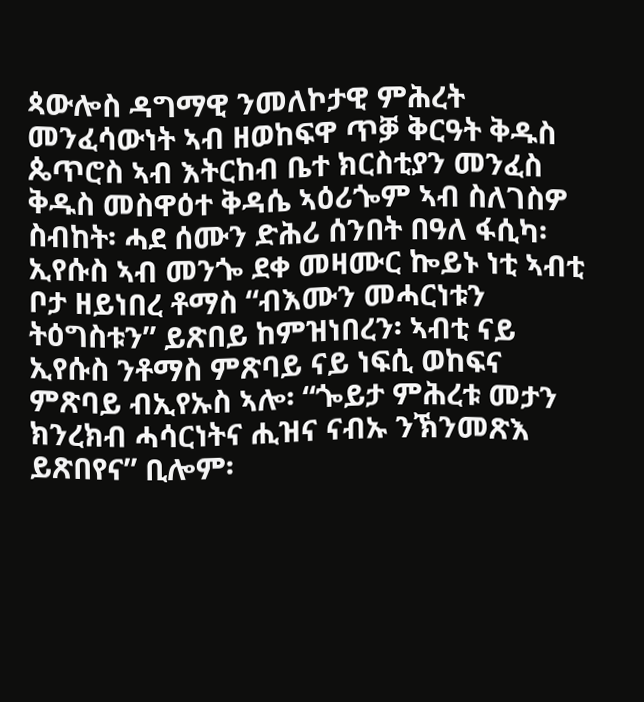ጳውሎስ ዳግማዊ ንመለኮታዊ ምሕረት መንፈሳውነት ኣብ ዘወከፍዋ ጥቓ ቅርዓት ቅዱስ ጴጥሮስ ኣብ እትርከብ ቤተ ክርስቲያን መንፈስ ቅዱስ መስዋዕተ ቅዳሴ ኣዕሪጐም ኣብ ስለገስዎ ስብከት፡ ሓደ ሰሙን ድሕሪ ሰንበት በዓለ ፋሲካ፡ ኢየሱስ ኣብ መንጐ ደቀ መዛሙር ኰይኑ ነቲ ኣብቲ ቦታ ዘይነበረ ቶማስ “ብእሙን መሓርነቱን ትዕግስቱን” ይጽበይ ከምዝነበረን፡ ኣብቲ ናይ ኢየሱስ ንቶማስ ምጽባይ ናይ ነፍሲ ወከፍና ምጽባይ ብኢየኡስ ኣሎ፡ “ጐይታ ምሕረቱ መታን ክንረክብ ሓሳርነትና ሒዝና ናብኡ ንኽንመጽእ ይጽበየና” ቢሎም፡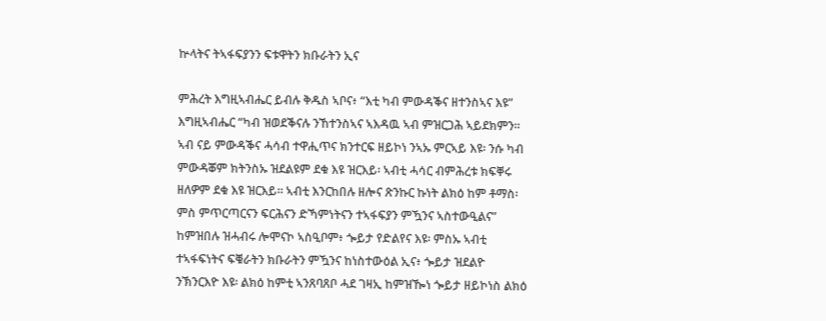ኵላትና ትኣፋፍያንን ፍቱዋትን ክቡራትን ኢና

ምሕረት እግዚኣብሔር ይብሉ ቅዱስ ኣቦና፥ “እቲ ካብ ምውዳቕና ዘተንስኣና እዩ” እግዚኣብሔር “ካብ ዝወደቕናሉ ንኸተንስኣና ኣእዳዉ ኣብ ምዝርጋሕ ኣይደክምን። ኣብ ናይ ምውዳቕና ሓሳብ ተዋሒጥና ክንተርፍ ዘይኮነ ንኣኡ ምርኣይ እዩ፡ ንሱ ካብ ምውዳቖም ክትንስኡ ዝደልዩም ደቁ እዩ ዝርእይ፡ ኣብቲ ሓሳር ብምሕረቱ ክፍቐሩ ዘለዎም ደቁ እዩ ዝርእይ። ኣብቲ እንርከበሉ ዘሎና ጽንኩር ኩነት ልክዕ ከም ቶማስ፡ ምስ ምጥርጣርናን ፍርሕናን ድኻምነትናን ተኣፋፍያን ምዃንና ኣስተውዒልና” ከምዝበሉ ዝሓብሩ ሎሞናኮ ኣስዒቦም፥ ጐይታ የድልየና እዩ፡ ምስኡ ኣብቲ ተኣፋፍነትና ፍቑራትን ክቡራትን ምዃንና ከነስተውዕል ኢና፥ ጐይታ ዝደልዮ ንኽንርእዮ እዩ፡ ልክዕ ከምቲ ኣንጸባጸቦ ሓደ ገዛኢ ከምዝዀነ ጐይታ ዘይኮነስ ልክዕ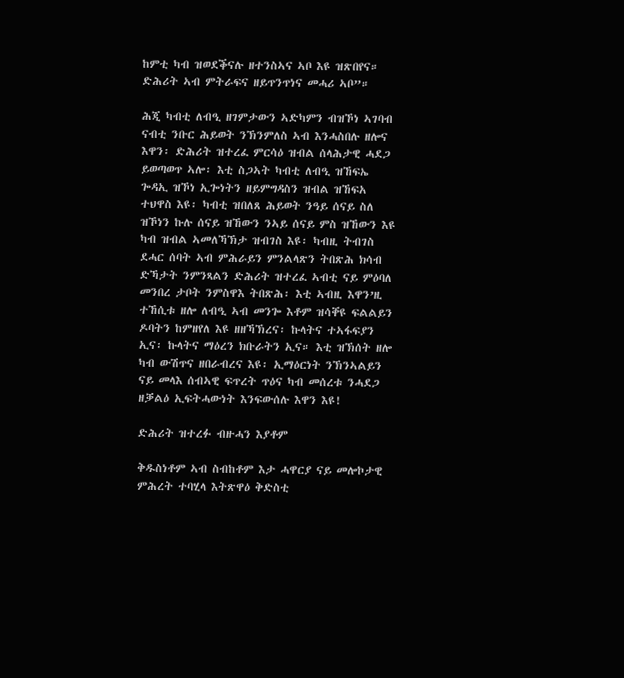ከምቲ ካብ ዝወደቕናሉ ዘተንስኣና ኣቦ እዩ ዝጽበየና። ድሕሪት ኣብ ምትራፍና ዘይጥንጥነና መሓሪ ኣቦ”።

ሕጂ ካብቲ ለብዒ ዘገምታውን ኣድካምን ብዝኾነ ኣገባብ ናብቲ ንቡር ሕይወት ንኽንምለስ ኣብ እንሓስበሉ ዘሎና እዋን፡ ድሕሪት ዝተረፈ ምርሳዕ ዝብል ሰላሕታዊ ሓደጋ ይወጣወጥ ኣሎ፡ እቲ ስጋኣት ካብቲ ለብዒ ዝኸፍኤ ጐዳኢ ዝኾነ ኢጐነትን ዘይምግዳስን ዝብል ዝኸፍአ ተህዋስ እዩ፡ ካብቲ ዝበለጸ ሕይወት ንዓይ ሰናይ ስለ ዝኾነን ኩሉ ሰናይ ዝኸውን ንኣይ ሰናይ ምስ ዝኸውን እዩ ካብ ዝብል ኣመለኻኽታ ዝብገስ እዩ፡ ካብዚ ትብገስ ደሓር ሰባት ኣብ ምሕራይን ምንልላጽን ትበጽሕ ክሳብ ድኻታት ንምንጻልን ድሕሪት ዝተረፈ ኣብቲ ናይ ምዕባለ መንበረ ታቦት ንምስዋእ ትበጽሕ፡ እቲ ኣብዚ እዋን’ዚ ተኸሲቱ ዘሎ ለብዒ ኣብ መንጐ እቶም ዝሳቐዩ ፍልልይን ዶባትን ከምዘየለ እዩ ዘዘኻኽረና፡ ኩላትና ተኣፋፍያን ኢና፡ ኩላትና ማዕረን ክቡራትን ኢና። እቲ ዝኽሰት ዘሎ ካብ ውሽጥና ዘበራብረና እዩ፡ ኢማዕርነት ንኽንኣልይን ናይ መላእ ሰብኣዊ ፍጥረት ጥዕና ካብ መሰረቱ ንሓደጋ ዘቓልዕ ኢፍትሓውነት እንፍውሰሉ እዋን እዩ!

ድሕሪት ዝተረፉ ብዙሓን እያቶም

ቅዱስነቶም ኣብ ስብከቶም እታ ሓዋርያ ናይ መሎኮታዊ ምሕረት ተባሂላ እትጽዋዕ ቅድስቲ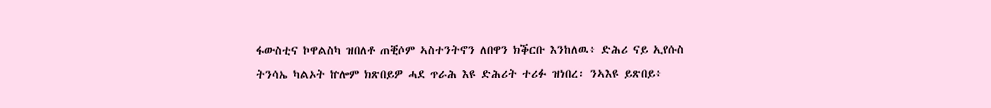ፋውስቲና ኮዋልስካ ዝበለቶ ጠቒሶም ኣስተንትኖን ለበዋን ክቕርቡ እንከለዉ፥ ድሕሪ ናይ ኢየሱስ ትንሳኤ ካልኦት ኵሎም ክጽበይዎ ሓደ ጥራሕ እዩ ድሕሪት ተሪፉ ዝነበረ፡ ንኣእዩ ይጽበይ፥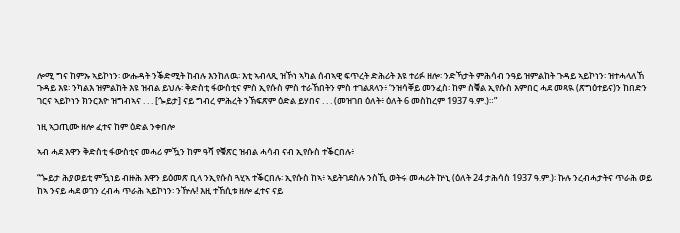ሎሚ ግና ከምኡ ኣይኮነን፡ ውሑዳት ንቕድሚት ከብሉ እንከለዉ፡ እቲ ኣብላጺ ዝኾነ ኣካል ሰብኣዊ ፍጥረት ድሕሪት እዩ ተሪፉ ዘሎ፡ ንድኻታት ምሕሳብ ንዓይ ዝምልከት ጉዳይ ኣይኮነን፡ ዝተሓላለኸ ጉዳይ እዩ፡ ንካልእ ዝምልከት እዩ ዝብል ይህሉ፡ ቅድስቲ ፋውስቲና ምስ ኢየሱስ ምስ ተራኸበትን ምስ ተገልጸላን፥ ‘ንዝሳቐይ መንፈስ፡ ከም ስቑል ኢየሱስ እምበር ሓደ መጻዪ (ጽግዕተይና)ን ከበድን ገርና ኣይኮነን ክንርእዮ ዝግብኣና . . . [ጐይታ] ናይ ግብረ ምሕረት ንኽፍጽም ዕድል ይሃበና . . . (መዝገበ ዕለት፥ ዕለት 6 መስከረም 1937 ዓ.ም.)።”

ነዚ ኣጋጢሙ ዘሎ ፈተና ከም ዕድል ንቀበሎ

ኣብ ሓደ እዋን ቅድስቲ ፋውስቲና መሓሪ ምዃን ከም ዓሻ የቑጽር ዝብል ሓሳብ ናብ ኢየሱስ ተቕርበሉ፥

“ጐይታ ሕያወይቲ ምዃነይ ብዙሕ እዋን ይዕመጽ ቢላ ንኢየሱስ ጓሂኣ ተቕርበሉ፡ ኢየሱስ ከኣ፥ ኣይትገደስሉ ንስኺ ወትሩ መሓሪት ኵኒ (ዕለት 24 ታሕሳስ 1937 ዓ.ም.)፡ ኩሉ ንረብሓታትና ጥራሕ ወይ ከኣ ንናይ ሓደ ወገን ረብሓ ጥራሕ ኣይኮነን፡ ንዅሉ! እዚ ተኸሲቱ ዘሎ ፈተና ናይ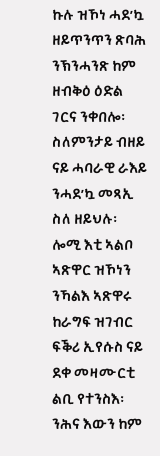ኩሉ ዝኾነ ሓደ’ኳ ዘይጥንጥን ጽባሕ ንኽንሓንጽ ከም ዘብቅዕ ዕድል ገርና ንቀበሎ፡ ስለምንታይ ብዘይ ናይ ሓባራዊ ራእይ ንሓደ’ኳ መጻኢ ስለ ዘይህሉ፡ ሎሚ እቲ ኣልቦ ኣጽዋር ዝኾነን ንኻልእ ኣጽዋሩ ከራግፍ ዝገብር ፍቕሪ ኢየሱስ ናይ ደቀ መዛሙርቲ ልቢ የተንስእ፡ ንሕና እውን ከም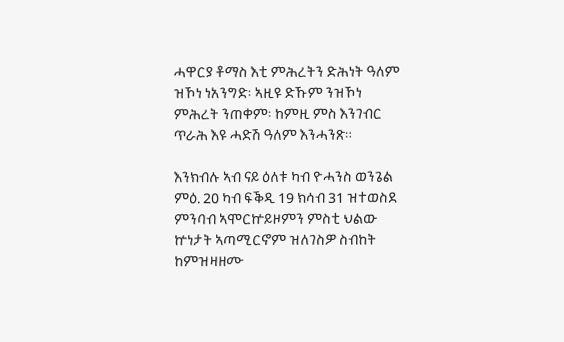ሓዋርያ ቶማስ እቲ ምሕረትን ድሕነት ዓለም ዝኾነ ነአንግድ፡ ኣዚዩ ድኹም ንዝኾነ ምሕረት ንጠቀም፡ ከምዚ ምስ እንገብር ጥራሕ እዩ ሓድሽ ዓለም እንሓንጽ።

እንክብሉ ኣብ ናይ ዕለቱ ካብ ዮሓንስ ወንጌል ምዕ. 20 ካብ ፍቕዲ 19 ክሳብ 31 ዝተወስደ ምንባብ ኣሞርኵይዞምን ምስቲ ህልው ኵነታት ኣጣሚርኖም ዝለገስዎ ስብከት ከምዝዛዘሙ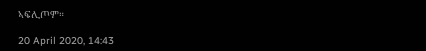ኣፍሊጦም።

20 April 2020, 14:43